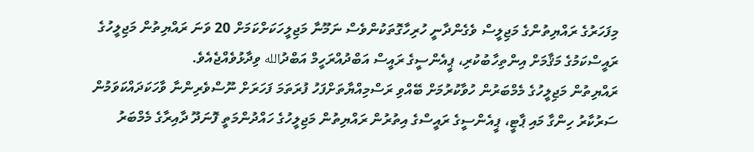މިފަހަރުގެ ރައްޔިތުންގެ މަޖިލީސް ވެގެންދާނީ ހުރިހާގޮތަކުންވެސް ނަމޫނާ މަޖިލީހަކަށްކަމަށް 20 ވަނަ ރައްޔިތުން މަޖިލީހުގެ ރައީސްކަމުގެ މަޤާމަށް އިންތިހާބުކުރި، ޕީއެންސީގެ ރައީސް އަބްދުއްރަހީމް އަބްދުالله ވިދާޅުވެއްޖެއެވެ.
ރައްޔިތުން މަޖިލީހުގެ މެމްބަރުން ހުވާކުރުމަށް ބޭއްވި ރަސްމިއްޔާތަށްފަހު ފުރަތަމަ ފަހަރަށް ނޫސްވެރިންނާ ވާހަކަދައްކަވަމުން ސަރުކާރު ހިންގާ މައި ޕާޓީ، ޕީއެންސީގެ ރައީސްގެ އިތުރުން ރައްޔިތުން މަޖިލީހުގެ ހައްދުންމަތީ ފޮނަދޫ ދާއިރާގެ މެމްބަރު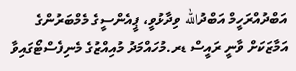އަބްދުއްރަހީމް އަބްދުالله ވިދާޅުވީ، ޕީއެންސީގެ މެމްބަރުންގެ އަމާޒަކަށް ވާނީ ރައީސް ޑރ.މުހައްމަދު މުއިއްޒުގެ މެނިފެސްޓޯގައިވާ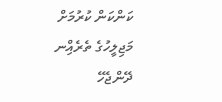ކަންކަން ކުރުމަށް މަޖިލީހުގެ ތެރެއިްނ ދޭންޖެހޭ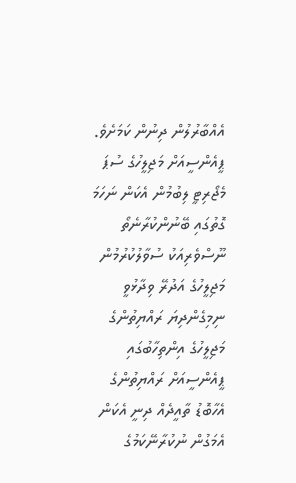އެއްބާރުލުން ދިނުން ކަމަށެވެ.
ޕީއެންސީއަށް މަޖިލީހުގެ ސުޕަ މެޖޯރިޓީ ލިބުމުން އެކަން ނަހަމަ ގޮތުގައި ބޭނުންކުރާނެތޯ ނޫސްވެރިއަކު ސުވާލުކުރުމުން މަޖިލީހުގެ އަދުރޭ ވިދާޅުވީ ނިމިގެންދިޔަ ރައްޔިތުންގެ މަޖިލީހުގެ އިންތިހާބުގައި ޕީއެންސީއަށް ރައްޔިތުންގެ އެހާބޮޑު ތާއީދެއް ދިނީ އެކަން އެމަގުން ނުކުރާނޭކަމުގެ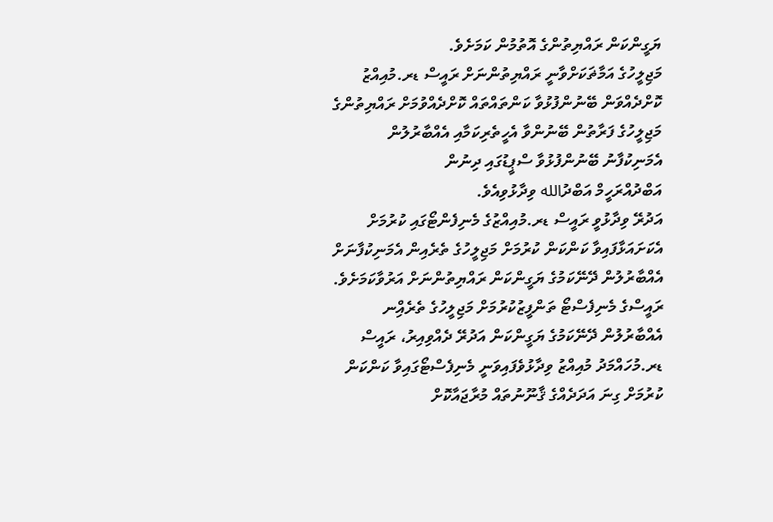ޔަގީންކަން ރައްޔިތުންގެ އޮތުމުން ކަމަށެވެ.
މަޖިލީހުގެ އަމާޡަކަށްވާނީ ރައްޔިތުންނަށް ރައީސް ޑރ.މުއިއްޒު ކޮށްދެއްވަން ބޭނުންފުޅުވާ ކަންތައްތައް ކޮށްދެއްވުމަށް ރައްޔިތުންގެ މަޖިލީހުގެ ފަރާތުން ބޭނުންވާ އެހީތެރިކަމާއި އެއްބާރުލުން އެމަނިކުފާނު ބޭނުންފުޅުވާ ސްޕީޑުގައި ދިނުން
އަބްދުއްރަހީމް އަބްދުالله ވިދާޅުވިއެވެ.
އަދުރޭ ވިދާޅުވީ ރައީސް ޑރ.މުއިއްޒުގެ މެނިފެންޓޯގައި ކުރުމަށް އެކަށައަޅާފައިވާ ކަންކަން ކުރުމަށް މަޖިލީހުގެ ތެރެއިން އެމަނިކުފާނަށް އެއްބާރުލުން ދޭނޭކަމުގެ ޔަގީންކަން ރައްޔިތުންނަށް އަރުވާކަމަށެވެ.
ރައީސްގެ މެނިފެސްޓޯ ތަންފީޒުކުރުމަށް މަޖިލީހުގެ ތެރެއިްނ އެއްބާރުލުން ދޭނޭކަމުގެ ޔަގީންކަން އަދުރޭ ދެއްވިއިރު، ރައީސް ޑރ.މުހައްމަދު މުއިއްޒު ވިދާޅުވެފައިވަނީ މެނިފެސްޓޯގައިވާ ކަންކަން ކުރުމަށް ގިނަ އަދަދެއްގެ ޤާނޫނުތައް މުރާޖައާކޮށް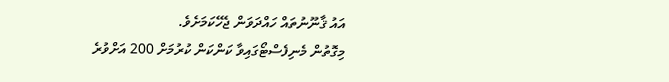އައު ޤާނޫނުތައް ހައްދަވަން ޖެހޭކަމަށެވެ.
މިގޮތުން މެނިފެސްޓޯގައިވާ ކަންކަން ކުރުމަށް 200 އަށްވުރެ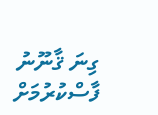ގިނަ ޤާނޫނު ފާސްކުރުމަށް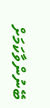ބޭނުންވާކަމަށް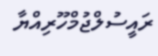ރައީސުލްޖުމްހޫރިއްޔާ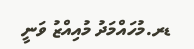ޑރ.މުހައްމަދު މުއިއްޒު ވަނީ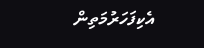އެކިފަހަރުމަތިން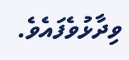ވިދާޅުވެފައެވެ.